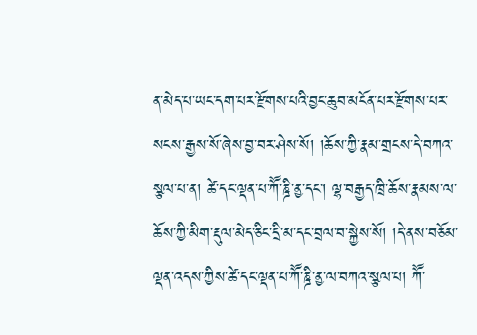ན་མེད་པ་ཡང་དག་པར་རྫོགས་པའི་བྱང་ཆུབ་མངོན་པར་རྫོགས་པར་སངས་རྒྱས་སོ་ཞེས་བྱ་བར་ཤེས་སོ། །ཆོས་ཀྱི་རྣམ་གྲངས་དེ་བཀའ་སྩལ་པ་ན། ཚེ་དང་ལྡན་པ་ཀཽ་ཎྜི་ནྱ་དང་། ལྷ་བརྒྱད་ཁྲི་ཆོས་རྣམས་ལ་ཆོས་ཀྱི་མིག་རྡུལ་མེད་ཅིང་དྲི་མ་དང་བྲལ་བ་སྐྱེས་སོ། །དེ་ནས་བཅོམ་ལྡན་འདས་ཀྱིས་ཚེ་དང་ལྡན་པ་ཀཽ་ཎྜི་ནྱ་ལ་བཀའ་སྩལ་པ། ཀཽ་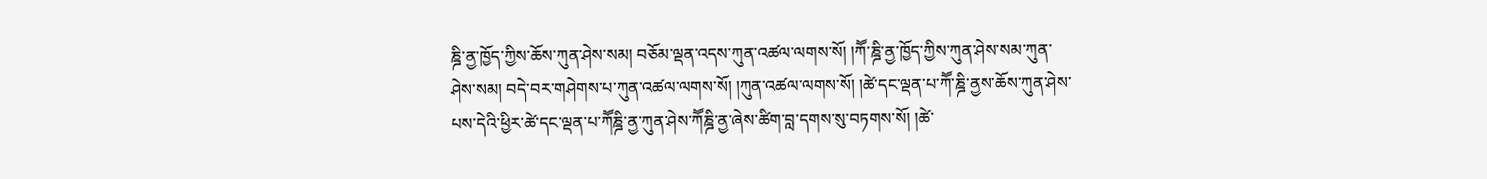ཎྜི་ནྱ་ཁྱོད་ཀྱིས་ཆོས་ཀུན་ཤེས་སམ། བཅོམ་ལྡན་འདས་ཀུན་འཚལ་ལགས་སོ། །ཀཽ་ཎྜི་ནྱ་ཁྱོད་ཀྱིས་ཀུན་ཤེས་སམ་ཀུན་ཤེས་སམ། བདེ་བར་གཤེགས་པ་ཀུན་འཚལ་ལགས་སོ། །ཀུན་འཚལ་ལགས་སོ། །ཚེ་དང་ལྡན་པ་ཀཽ་ཎྜི་ནྱས་ཆོས་ཀུན་ཤེས་པས་དེའི་ཕྱིར་ཚེ་དང་ལྡན་པ་ཀཽཎྜི་ནྱ་ཀུན་ཤེས་ཀཽཎྜི་ནྱ་ཞེས་ཚིག་བླ་དགས་སུ་བཏགས་སོ། །ཚེ་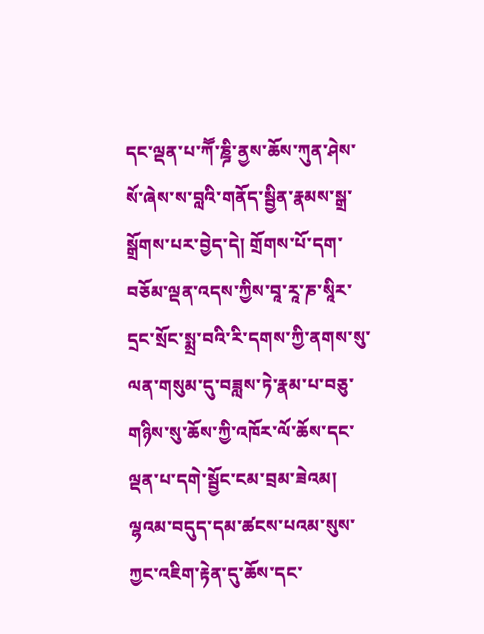དང་ལྡན་པ་ཀཽ་ཎྜི་ནྱས་ཆོས་ཀུན་ཤེས་སོ་ཞེས་ས་བླའི་གནོད་སྦྱིན་རྣམས་སྒྲ་སྒྲོགས་པར་བྱེད་དེ། གྲོགས་པོ་དག་བཅོམ་ལྡན་འདས་ཀྱིས་བཱ་རཱ་ཎ་སཱིར་དྲང་སྲོང་སྨྲ་བའི་རི་དགས་ཀྱི་ནགས་སུ་ལན་གསུམ་དུ་བཟླས་ཏེ་རྣམ་པ་བཅུ་གཉིས་སུ་ཆོས་ཀྱི་འཁོར་ལོ་ཆོས་དང་ལྡན་པ་དགེ་སྦྱོང་ངམ་བྲམ་ཟེའམ། ལྷའམ་བདུད་དམ་ཚངས་པའམ་སུས་ཀྱང་འཇིག་རྟེན་དུ་ཆོས་དང་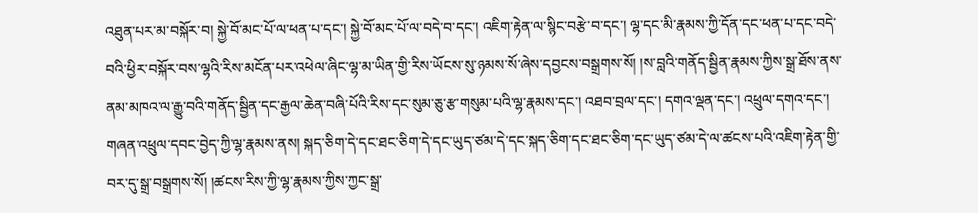འཐུན་པར་མ་བསྐོར་བ། སྐྱེ་བོ་མང་པོ་ལ་ཕན་པ་དང་། སྐྱེ་བོ་མང་པོ་ལ་བདེ་བ་དང་། འཇིག་རྟེན་ལ་སྙིང་བརྩེ་བ་དང་། ལྷ་དང་མི་རྣམས་ཀྱི་དོན་དང་ཕན་པ་དང་བདེ་བའི་ཕྱིར་བསྐོར་བས་ལྷའི་རིས་མངོན་པར་འཕེལ་ཞིང་ལྷ་མ་ཡིན་གྱི་རིས་ཡོངས་སུ་ཉམས་སོ་ཞེས་དབྱངས་བསྒྲགས་སོ། །ས་བླའི་གནོད་སྦྱིན་རྣམས་ཀྱིས་སྒྲ་ཐོས་ནས་ནམ་མཁའ་ལ་རྒྱུ་བའི་གནོད་སྦྱིན་དང་རྒྱལ་ཆེན་བཞི་པོའི་རིས་དང་སུམ་ཅུ་རྩ་གསུམ་པའི་ལྷ་རྣམས་དང་། འཐབ་བྲལ་དང་། དགའ་ལྡན་དང་། འཕྲུལ་དགའ་དང་། གཞན་འཕྲུལ་དབང་བྱེད་ཀྱི་ལྷ་རྣམས་ནས། སྐད་ཅིག་དེ་དང་ཐང་ཅིག་དེ་དང་ཡུད་ཙམ་དེ་དང་སྐད་ཅིག་དང་ཐང་ཅིག་དང་ཡུད་ཙམ་དེ་ལ་ཚངས་པའི་འཇིག་རྟེན་གྱི་བར་དུ་སྒྲ་བསྒྲགས་སོ། །ཚངས་རིས་ཀྱི་ལྷ་རྣམས་ཀྱིས་ཀྱང་སྒྲ་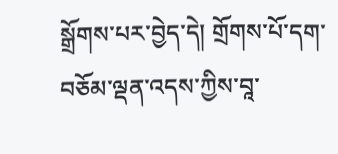སྒྲོགས་པར་བྱེད་དེ། གྲོགས་པོ་དག་བཅོམ་ལྡན་འདས་ཀྱིས་བཱ་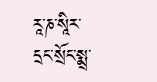རཱ་ཎ་སཱིར་དྲང་སྲོང་སྨྲ་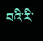བའི་རི་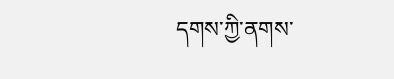དགས་ཀྱི་ནགས་